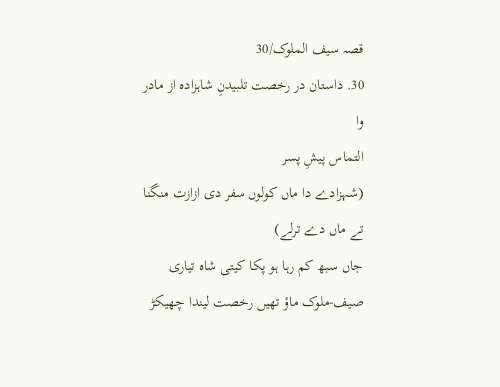قصہ سیف الملوک/30
30. داستان در رخصت تلبیدنِ شاہزادہ از مادر وا
التماس پیشِ پسر
(شہزادے دا ماں کولوں سفر دی ازازت منگنا تے ماں دے ترلے)
جاں سبھ کم رہا ہو پکا کیتی شاہ تیاری
صیف-ملوک ماؤ تھیں رخصت لیندا چھیکڑ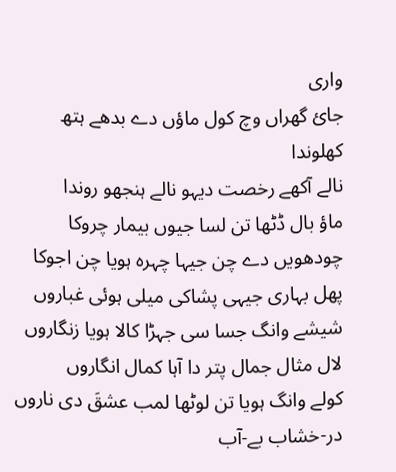واری
جائ گھراں وچ کول ماؤں دے بدھے ہتھ کھلوندا
نالے آکھے رخصت دیہو نالے ہنجھو روندا
ماؤ بال ڈٹھا تن لسا جیوں بیمار چروکا
چودھویں دے چن جیہا چہرہ ہویا چن اجوکا
پھل بہاری جیہی پشاکی میلی ہوئی غباروں
شیشے وانگ جسا سی جہڑا کالا ہویا زنگاروں
لال مثال جمال پتر دا آہا کمال انگاروں
کولے وانگ ہویا تن لوٹھا لمب عشقَ دی ناروں
در-خشاب بے-آب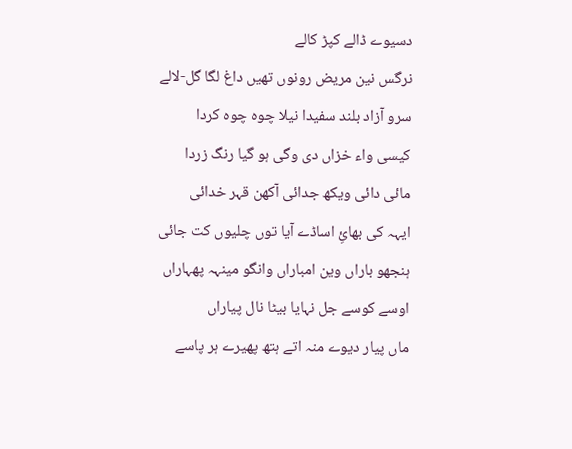دسیوے ڈالے کپڑ کالے
نرگس نین مریض رونوں تھیں داغ لگا گل-لالے
سرو آزاد بلند سفیدا نیلا چوہ چوہ کردا
کیسی واء خزاں دی وگی ہو گیا رنگ زردا
مائی دائی ویکھ جدائی آکھن قہر خدائی
ایہہ کی بھائِ اساڈے آیا توں چلیوں کت جائی
ہنجھو باراں وین امباراں وانگو مینہہ پھہاراں
اوسے کوسے جل نہایا بیٹا نال پیاراں
ماں پیار دیوے منہ اتے ہتھ پھیرے ہر پاسے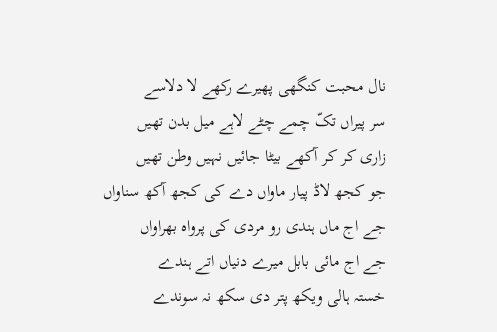نال محبت کنگھی پھیرے رکھے لا دلاسے
سر پیراں تکّ چمے چٹے لاہے میل بدن تھیں
زاری کر کر آکھے بیٹا جائیں نہیں وطن تھیں
جو کجھ لاڈ پیار ماواں دے کی کجھ آکھ سناواں
جے اج ماں ہندی رو مردی کی پرواہ بھراواں
جے اج مائی بابل میرے دنیاں اتے ہندے
خستہ ہالی ویکھ پتر دی سکھ نہ سوندے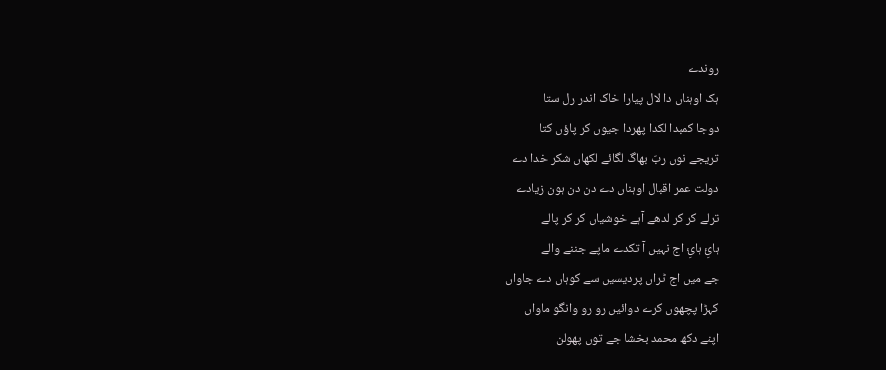روندے
ہک اوہناں دا لال پیارا خاک اندر رل ستا
دوجا کمبدا لکدا پھردا جیوں کر پاؤں کتا
تریجے نوں ربّ بھاگ لگائے لکھاں شکر خدا دے
دولت عمر اقبال اوہناں دے دن دن ہون زیادے
ترلے کر کر لدھے آہے خوشیاں کر کر پالے
ہائِ ہائِ اج نہیں آ تکدے ماپے جننے والے
جے میں اج ٹراں پردیسیں سے کوہاں دے جاواں
کہڑا پچھوں کرے دوائیں رو رو وانگو ماواں
اپنے دکھ محمد بخشا جے توں پھولن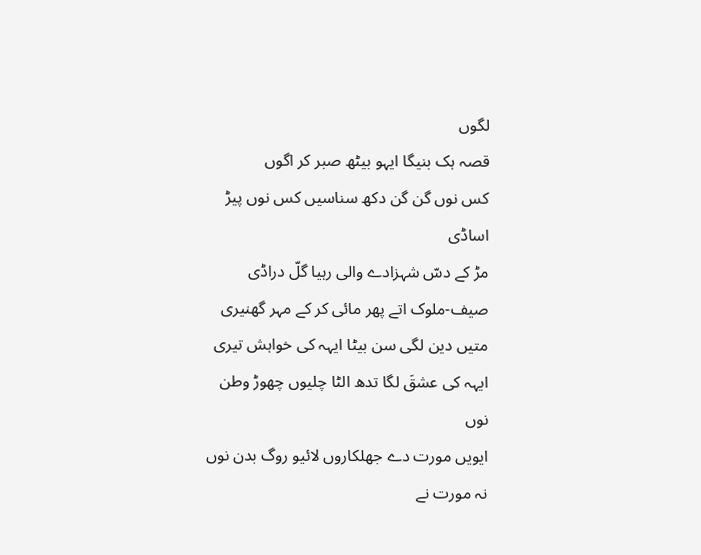لگوں
قصہ ہک بنیگا ایہو بیٹھ صبر کر اگوں
کس نوں گن گن دکھ سناسیں کس نوں پیڑ اساڈی
مڑ کے دسّ شہزادے والی رہیا گلّ دراڈی
صیف-ملوک اتے پھر مائی کر کے مہر گھنیری
متیں دین لگی سن بیٹا ایہہ کی خواہش تیری
ایہہ کی عشقَ لگا تدھ الٹا چلیوں چھوڑ وطن نوں
ایویں مورت دے جھلکاروں لائیو روگ بدن نوں
نہ مورت نے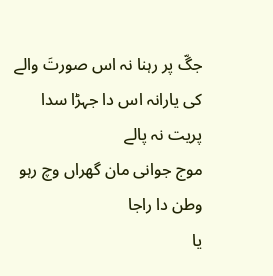جگّ پر رہنا نہ اس صورتَ والے
کی یارانہ اس دا جہڑا سدا پریت نہ پالے
موج جوانی مان گھراں وچ رہو وطن دا راجا
یا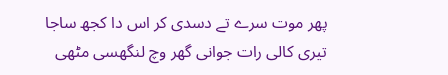پھر موت سرے تے دسدی کر اس دا کجھ ساجا
تیری کالی رات جوانی گھر وچ لنگھسی مٹھی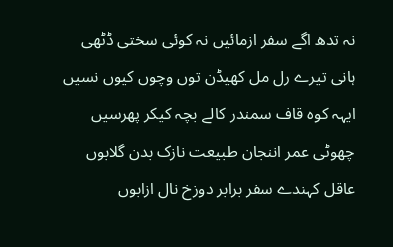نہ تدھ اگے سفر ازمائیں نہ کوئی سختی ڈٹھی
ہانی تیرے رل مل کھیڈن توں وچوں کیوں نسیں
ایہہ کوہ قاف سمندر کالے بچہ کیکر پھرسیں
چھوٹی عمر اننجان طبیعت نازک بدن گلابوں
عاقل کہندے سفر برابر دوزخ نال ازابوں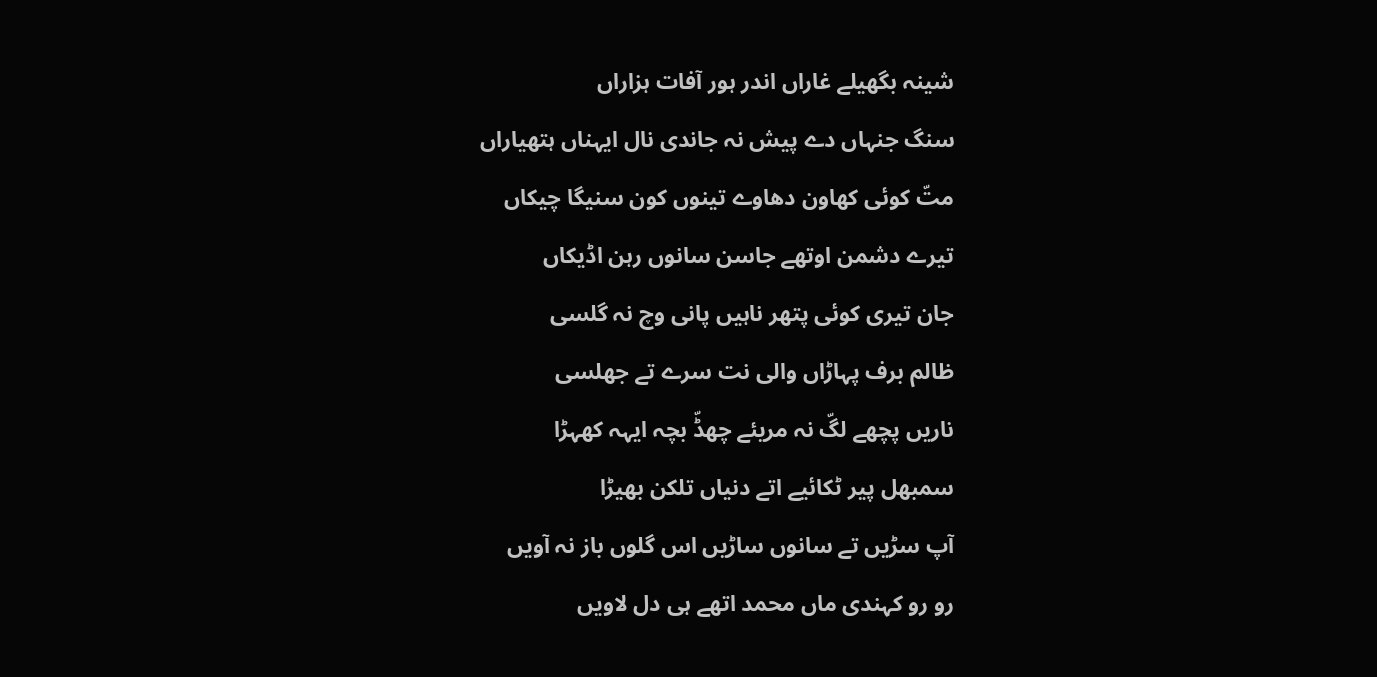شینہ بگھیلے غاراں اندر ہور آفات ہزاراں
سنگ جنہاں دے پیش نہ جاندی نال ایہناں ہتھیاراں
متّ کوئی کھاون دھاوے تینوں کون سنیگا چیکاں
تیرے دشمن اوتھے جاسن سانوں رہن اڈیکاں
جان تیری کوئی پتھر ناہیں پانی وچ نہ گلسی
ظالم برف پہاڑاں والی نت سرے تے جھلسی
ناریں پچھے لگّ نہ مریئے چھڈّ بچہ ایہہ کھہڑا
سمبھل پیر ٹکائیے اتے دنیاں تلکن بھیڑا
آپ سڑیں تے سانوں ساڑیں اس گلوں باز نہ آویں
رو رو کہندی ماں محمد اتھے ہی دل لاویں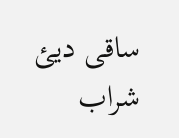ساقی دیئ شراب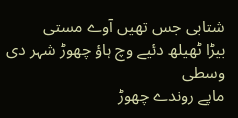شتابی جس تھیں آوے مستی
بیڑا ٹھیلھ دئیے وچ ہاؤ چھوڑ شہر دی وسطی
ماپے روندے چھوڑ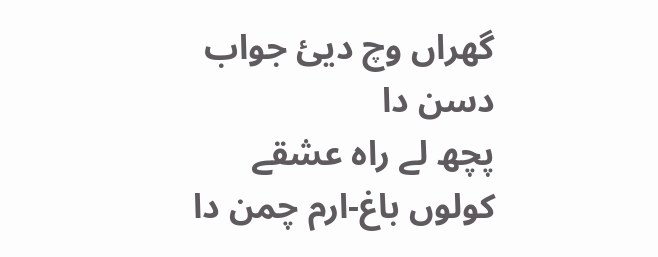گھراں وچ دیئ جواب دسن دا
پچھ لے راہ عشقے کولوں باغ-ارم چمن دا